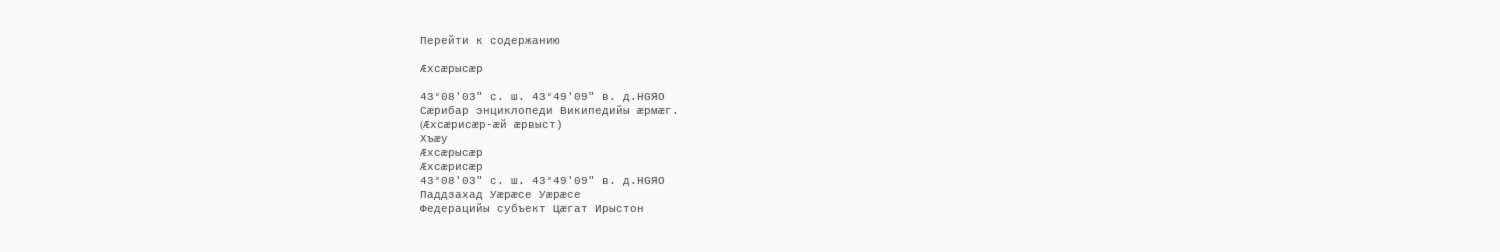Перейти к содержанию

Æхсæрысæр

43°08′03″ с. ш. 43°49′09″ в. д.HGЯO
Сæрибар энциклопеди Википедийы æрмæг.
(Æхсæрисæр-æй æрвыст)
Хъæу
Æхсæрысæр
Æхсæрисæр
43°08′03″ с. ш. 43°49′09″ в. д.HGЯO
Паддзахад Уæрæсе Уæрæсе
Федерацийы субъект Цæгат Ирыстон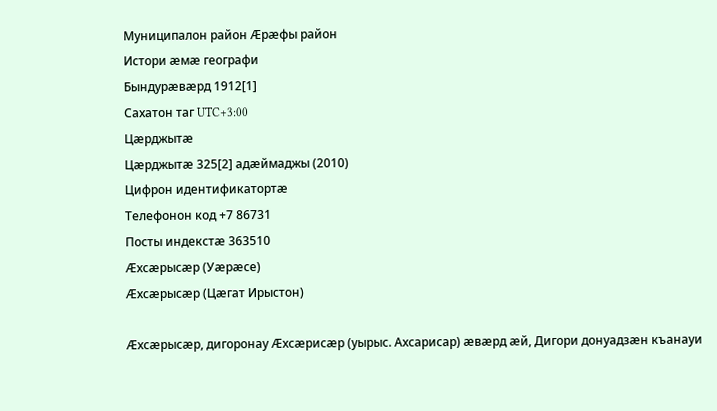Муниципалон район Æрæфы район
Истори æмæ географи
Бындурæвæрд 1912[1]
Сахатон таг UTC+3:00
Цæрджытæ
Цæрджытæ 325[2] адæймаджы (2010)
Цифрон идентификатортæ
Телефонон код +7 86731
Посты индекстæ 363510
Æхсæрысæр (Уæрæсе)
Æхсæрысæр (Цæгат Ирыстон)

Æхсæрысæр, дигоронау Æхсæрисæр (уырыс. Ахсарисар) æвæрд æй, Дигори донуадзæн къанауи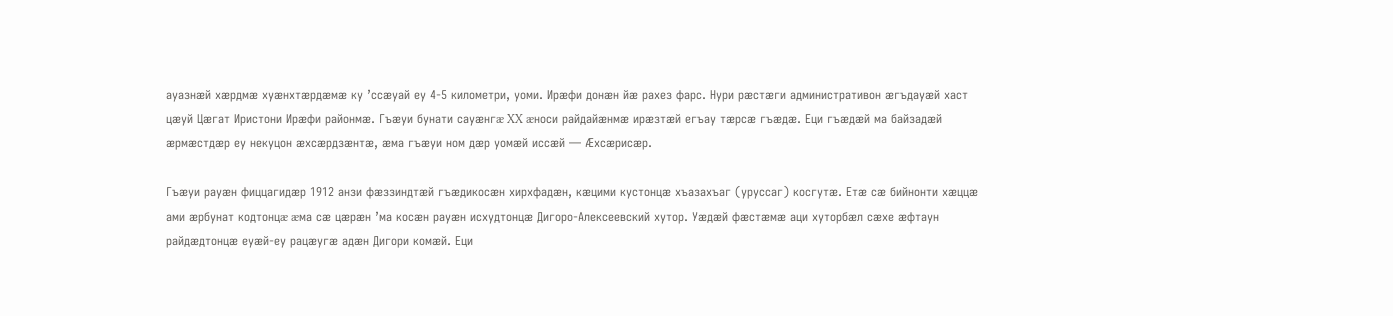ауазнæй хæрдмæ хуæнхтæрдæмæ ку ’ссæуай еу 4-5 километри, уоми. Ирæфи донæн йæ рахез фарс. Нури рæстæги административон æгъдауæй хаст цæуй Цæгат Иристони Ирæфи районмæ. Гъæуи бунати сауæнгæ XX æноси райдайæнмæ ирæзтæй егъау тæрсæ гъæдæ. Еци гъæдæй ма байзадæй æрмæстдæр еу некуцон æхсæрдзæнтæ, æма гъæуи ном дæр уомæй иссæй — Æхсæрисæр.

Гъæуи рауæн фиццагидæр 1912 анзи фæззиндтæй гъæдикосæн хирхфадæн, кæцими кустонцæ хъазахъаг (уруссаг) косгутæ. Етæ сæ бийнонти хæццæ ами æрбунат кодтонцæ æма сæ цæрæн ’ма косæн рауæн исхудтонцæ Дигоро-Алексеевский хутор. Уæдæй фæстæмæ аци хуторбæл сæхе æфтаун райдæдтонцæ еуæй-еу рацæугæ адæн Дигори комæй. Еци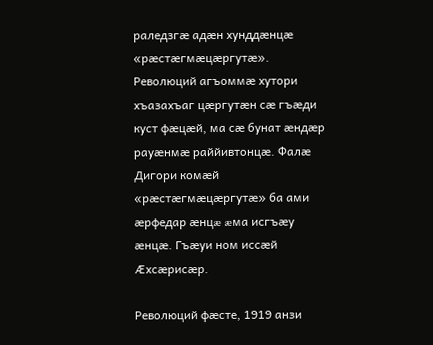раледзгæ адæн хунддæнцæ «рæстæгмæцæргутæ». Революций агъоммæ хутори хъазахъаг цæргутæн сæ гъæди куст фæцæй, ма сæ бунат æндæр рауæнмæ раййивтонцæ. Фалæ Дигори комæй «рæстæгмæцæргутæ» ба ами æрфедар æнцæ æма исгъæу æнцæ. Гъæуи ном иссæй Æхсæрисæр.

Революций фæсте, 1919 анзи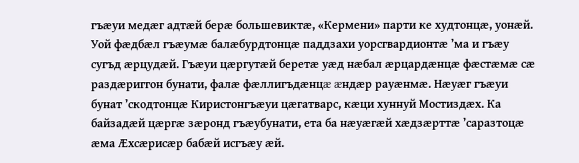гъæуи медæг адтæй берæ большевиктæ, «Кермени» парти ке худтонцæ, уонæй. Уой фæдбæл гъæумæ балæбурдтонцæ паддзахи уорсгвардионтæ ’ма и гъæу сугъд æрцудæй. Гъæуи цæргутæй беретæ уæд нæбал æрцардæнцæ фæстæмæ сæ раздæриггон бунати, фалæ фæллигъдæнцæ æндæр рауæнмæ. Нæуæг гъæуи бунат ’скодтонцæ Киристонгъæуи цæгатварс, кæци хуннуй Мостиздæх. Ка байзадæй цæргæ зæронд гъæубунати, ета ба нæуæгæй хæдзæрттæ ’саразтоцæ æма Æхсæрисæр бабæй исгъæу æй.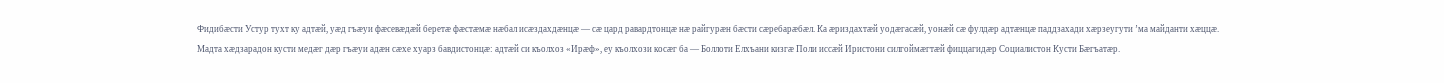Фидибæсти Устур тухт ку адтæй, уæд гъæуи фæсевæдæй беретæ фæстæмæ нæбал исæздахдæнцæ — сæ цард равардтонцæ нæ райгурæн бæсти сæребарæбæл. Ка æриздахтæй уодæгасæй, уонæй сæ фулдæр адтæнцæ паддзахади хæрзеугути ’ма майданти хæццæ. Мадта хæдзарадон кусти медæг дæр гъæуи адæн сæхе хуарз бавдистонцæ: адтæй си къолхоз «Ирæф», еу къолхози косæг ба — Боллоти Елхъани кизгæ Поли иссæй Иристони силгоймæгтæй фиццагидæр Социалистон Кусти Бæгъатæр.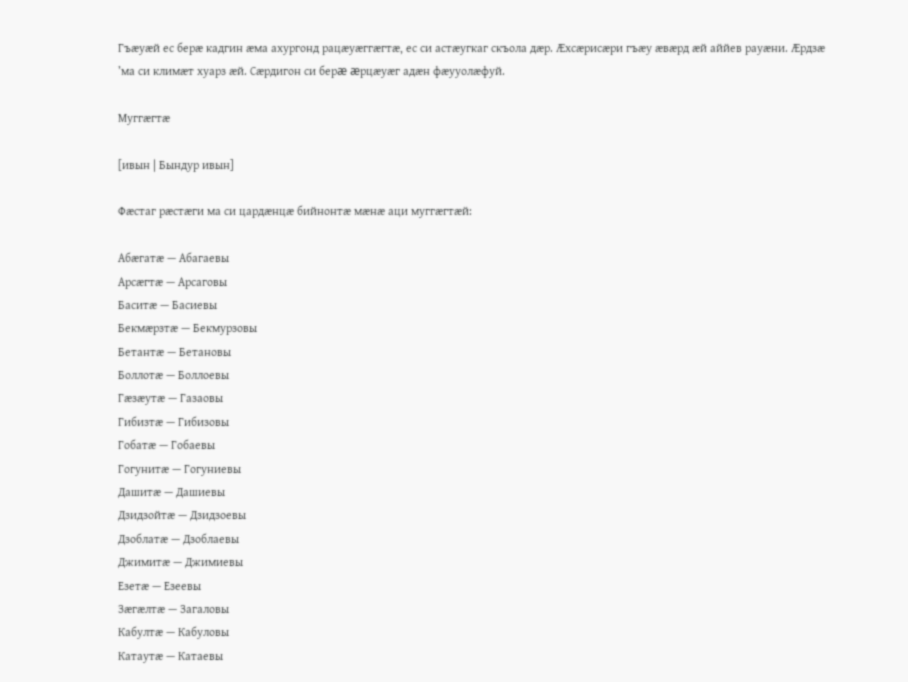Гъæуæй ес берæ кадгин æма ахургонд рацæуæггæгтæ, ес си астæугкаг скъола дæр. Æхсæрисæри гъæу æвæрд æй аййев рауæни. Æрдзæ ’ма си климæт хуарз æй. Сæрдигон си берæ æрцæуæг адæн фæууолæфуй.

Муггæгтæ

[ивын | Бындур ивын]

Фæстаг рæстæги ма си цардæнцæ бийнонтæ мæнæ аци муггæгтæй:

Абæгатæ — Абагаевы
Арсæгтæ — Арсаговы
Баситæ — Басиевы
Бекмæрзтæ — Бекмурзовы
Бетантæ — Бетановы
Боллотæ — Боллоевы
Гæзæутæ — Газаовы
Гибизтæ — Гибизовы
Гобатæ — Гобаевы
Гогунитæ — Гогуниевы
Дашитæ — Дашиевы
Дзидзойтæ — Дзидзоевы
Дзоблатæ — Дзоблаевы
Джимитæ — Джимиевы
Езетæ — Езеевы
Зæгæлтæ — Загаловы
Кабултæ — Кабуловы
Катаутæ — Катаевы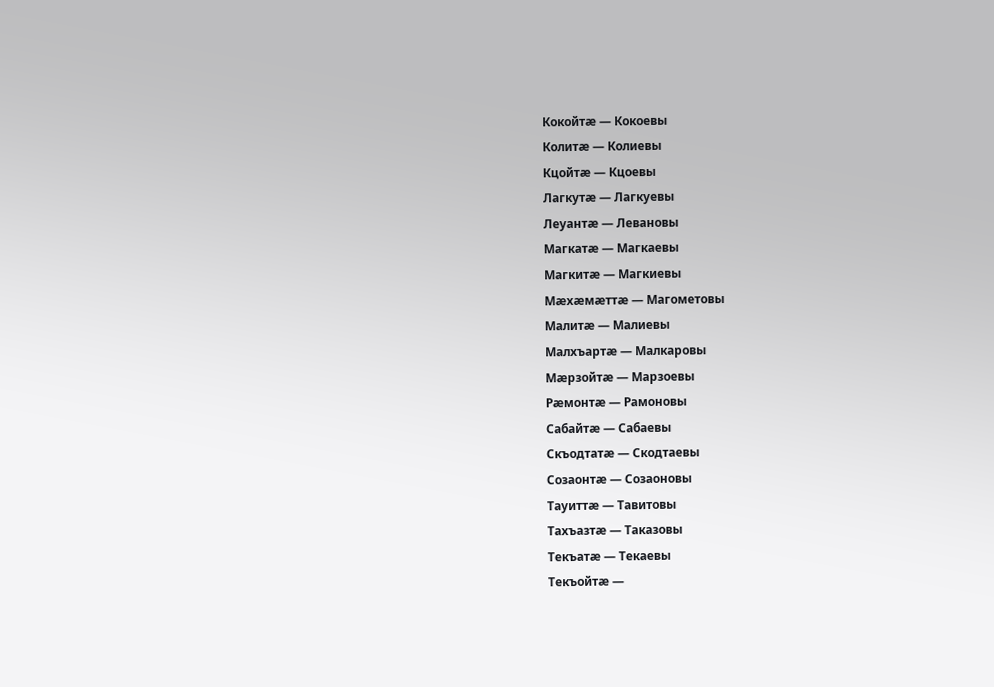Кокойтæ — Кокоевы
Колитæ — Колиевы
Кцойтæ — Кцоевы
Лагкутæ — Лагкуевы
Леуантæ — Левановы
Магкатæ — Магкаевы
Магкитæ — Магкиевы
Мæхæмæттæ — Магометовы
Малитæ — Малиевы
Малхъартæ — Малкаровы
Мæрзойтæ — Марзоевы
Рæмонтæ — Рамоновы
Сабайтæ — Сабаевы
Скъодтатæ — Скодтаевы
Созаонтæ — Созаоновы
Тауиттæ — Тавитовы
Тахъазтæ — Таказовы
Текъатæ — Текаевы
Текъойтæ —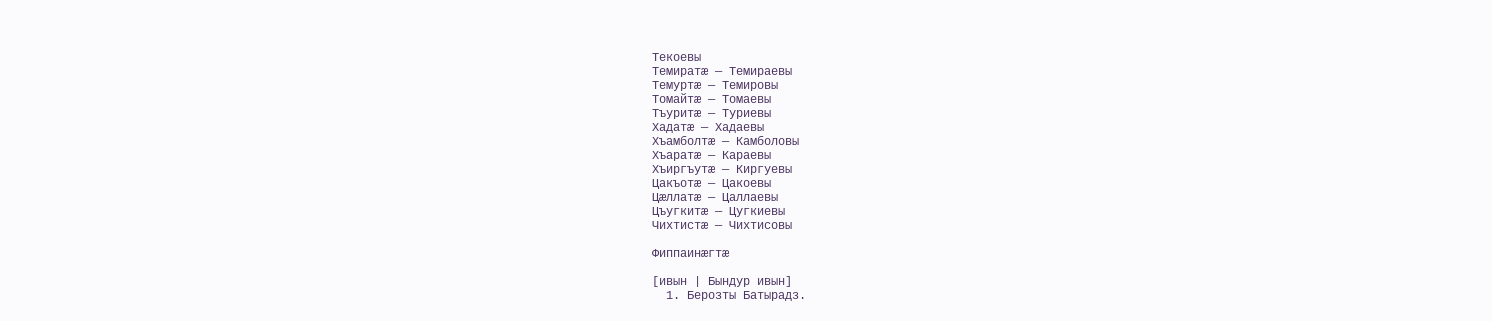Текоевы
Темиратæ — Темираевы
Темуртæ — Темировы
Томайтæ — Томаевы
Тъуритæ — Туриевы
Хадатæ — Хадаевы
Хъамболтæ — Камболовы
Хъаратæ — Караевы
Хъиргъутæ — Киргуевы
Цакъотæ — Цакоевы
Цæллатæ — Цаллаевы
Цъугкитæ — Цугкиевы
Чихтистæ — Чихтисовы

Фиппаинæгтæ

[ивын | Бындур ивын]
  1. Берозты Батырадз.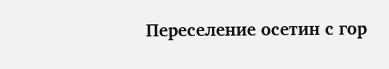Переселение осетин с гор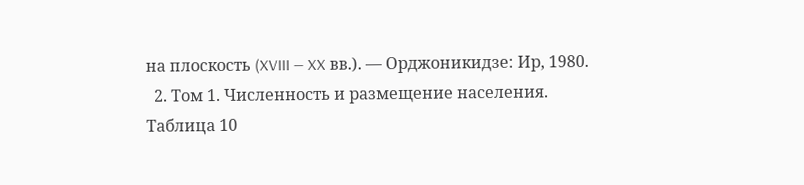на плоскость (XVIII — XX вв.). — Орджоникидзе: Ир, 1980.
  2. Том 1. Численность и размещение населения. Таблица 10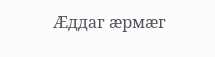Æддаг æрмæг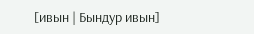[ивын | Бындур ивын]